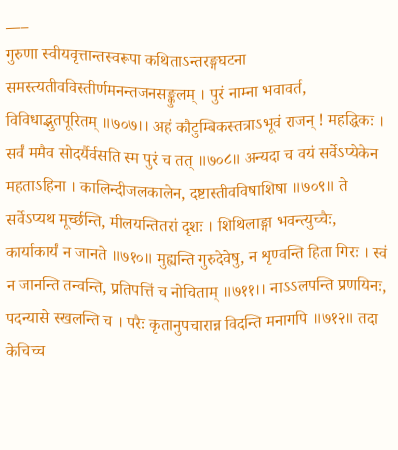___
गुरुणा स्वीयवृत्तान्तस्वरूपा कथिताऽन्तरङ्गघटना समस्त्यतीवविस्तीर्णमनन्तजनसङ्कुलम् । पुरं नाम्ना भवावर्त, विविधाद्भुतपूरितम् ॥७०७।। अहं कौटुम्बिकस्तत्राऽभूवं राजन् ! महद्धिकः । सर्वं ममैव सोदर्यैर्वसति स्म पुरं च तत् ॥७०८॥ अन्यदा च वयं सर्वेऽप्येकेन महताऽहिना । कालिन्दीजलकालेन, दष्टास्तीवविषाशिषा ॥७०९॥ ते सर्वेऽप्यथ मूर्च्छन्ति, मीलयन्तितरां दृशः । शिथिलाङ्गा भवन्त्युच्चैः, कार्याकार्यं न जानते ॥७१०॥ मुह्यन्ति गुरुदेवेषु, न शृण्वन्ति हिता गिरः । स्वं न जानन्ति तन्वन्ति, प्रतिपत्तिं च नोचिताम् ॥७११।। नाऽऽलपन्ति प्रणयिनः, पदन्यासे स्खलन्ति च । परैः कृतानुपचारान्न विदन्ति मनागपि ॥७१२॥ तदा केचिच्च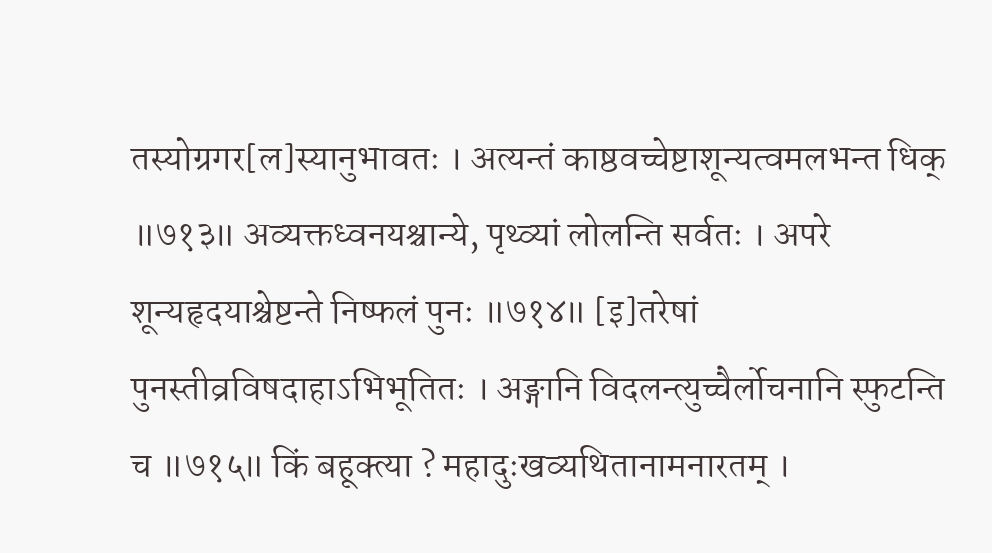तस्योग्रगर[ल]स्यानुभावतः । अत्यन्तं काष्ठवच्चेष्टाशून्यत्वमलभन्त धिक् ॥७१३॥ अव्यक्तध्वनयश्चान्ये, पृथ्व्यां लोलन्ति सर्वतः । अपरे शून्यहृदयाश्चेष्टन्ते निष्फलं पुनः ॥७१४॥ [इ]तरेषां पुनस्तीव्रविषदाहाऽभिभूतितः । अङ्गानि विदलन्त्युच्चैर्लोचनानि स्फुटन्ति च ॥७१५॥ किं बहूक्त्या ? महादुःखव्यथितानामनारतम् ।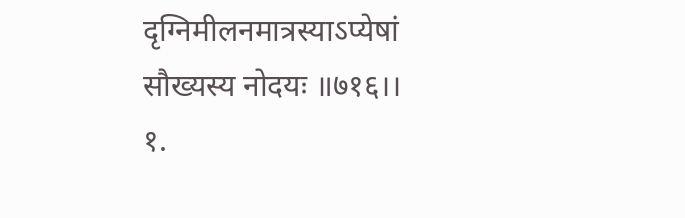दृग्निमीलनमात्रस्याऽप्येषां सौख्यस्य नोदयः ॥७१६।।
१.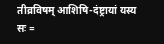तीव्रविषम् आशिषि-दंष्ट्रायां यस्य सः =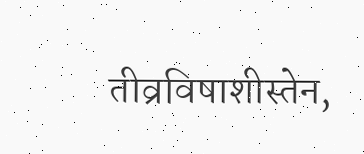तीव्रविषाशीस्तेन,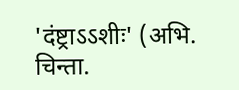'दंष्ट्राऽऽशीः' (अभि. चिन्ता.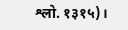श्लो. १३१५)।